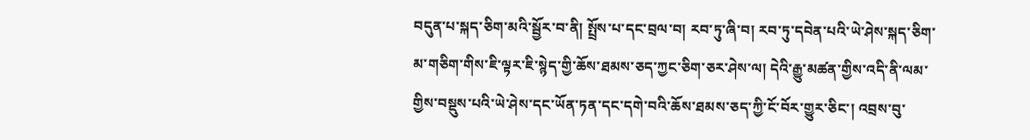བདུན་པ་སྐད་ཅིག་མའི་སྦྱོར་བ་ནི། སྤྲོས་པ་དང་བྲལ་བ། རབ་ཏུ་ཞི་བ། རབ་ཏུ་དབེན་པའི་ཡེ་ཤེས་སྐད་ཅིག་མ་གཅིག་གིས་ཇི་ལྟར་ཇི་སྙེད་གྱི་ཆོས་ཐམས་ཅད་ཀྱང་ཅིག་ཅར་ཤེས་ལ། དེའི་རྒྱུ་མཚན་གྱིས་འདི་ནི་ལམ་གྱིས་བསྡུས་པའི་ཡེ་ཤེས་དང་ཡོན་ཏན་དང་དགེ་བའི་ཆོས་ཐམས་ཅད་ཀྱི་ངོ་བོར་གྱུར་ཅིང་། འབྲས་བུ་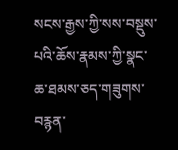སངས་རྒྱས་ཀྱི་སས་བསྡུས་པའི་ཆོས་རྣམས་ཀྱི་སྣང་ཆ་ཐམས་ཅད་གཟུགས་བརྙན་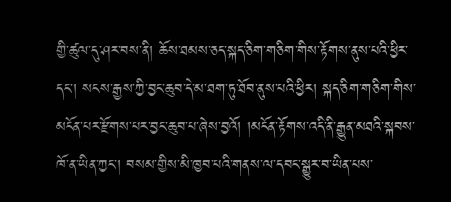གྱི་ཚུལ་དུ་ཤར་བས་ནི། ཆོས་ཐམས་ཅད་སྐད་ཅིག་གཅིག་གིས་རྟོགས་ནུས་པའི་ཕྱིར་དང་། སངས་རྒྱས་ཀྱི་བྱང་ཆུབ་དེ་མ་ཐག་ཏུ་ཐོབ་ནུས་པའི་ཕྱིར། སྐད་ཅིག་གཅིག་གིས་མངོན་པར་རྫོགས་པར་བྱང་ཆུབ་པ་ཞེས་བྱའོ། །མངོན་རྟོགས་འདི་ནི་རྒྱུན་མཐའི་སྐབས་ཁོ་ན་ཡིན་ཀྱང་། བསམ་གྱིས་མི་ཁྱབ་པའི་གནས་ལ་དབང་སྒྱུར་བ་ཡིན་པས་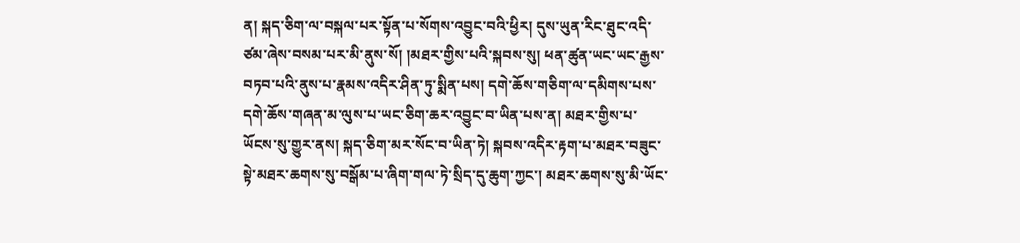ན། སྐད་ཅིག་ལ་བསྐལ་པར་སྟོན་པ་སོགས་འབྱུང་བའི་ཕྱིར། དུས་ཡུན་རིང་ཐུང་འདི་ཙམ་ཞེས་བསམ་པར་མི་ནུས་སོ། །མཐར་གྱིས་པའི་སྐབས་སུ། ཕན་ཚུན་ཡང་ཡང་རྒྱས་བཏབ་པའི་ནུས་པ་རྣམས་འདིར་ཤིན་ཏུ་སྨིན་པས། དགེ་ཆོས་གཅིག་ལ་དམིགས་པས་དགེ་ཆོས་གཞན་མ་ལུས་པ་ཡང་ཅིག་ཆར་འབྱུང་བ་ཡིན་པས་ན། མཐར་གྱིས་པ་ཡོངས་སུ་གྱུར་ནས། སྐད་ཅིག་མར་སོང་བ་ཡིན་ཏེ། སྐབས་འདིར་རྟག་པ་མཐར་བཟུང་སྟེ་མཐར་ཆགས་སུ་བསྒོམ་པ་ཞིག་གལ་ཏེ་སྲིད་དུ་ཆུག་ཀྱང་། མཐར་ཆགས་སུ་མི་ཡོང་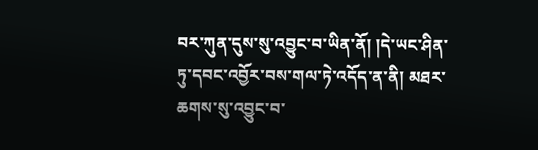བར་ཀུན་དུས་སུ་འབྱུང་བ་ཡིན་ནོ། །དེ་ཡང་ཤིན་ཏུ་དབང་འབྱོར་བས་གལ་ཏེ་འདོད་ན་ནི། མཐར་ཆགས་སུ་འབྱུང་བ་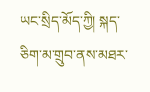ཡང་སྲིད་མོད་ཀྱི། སྐད་ཅིག་མ་གྲུབ་ནས་མཐར་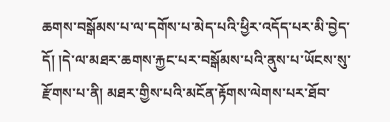ཆགས་བསྒོམས་པ་ལ་དགོས་པ་མེད་པའི་ཕྱིར་འདོད་པར་མི་བྱེད་དོ། །དེ་ལ་མཐར་ཆགས་རྐྱང་པར་བསྒོམས་པའི་ནུས་པ་ཡོངས་སུ་རྫོགས་པ་ནི། མཐར་གྱིས་པའི་མངོན་རྟོགས་ལེགས་པར་ཐོབ་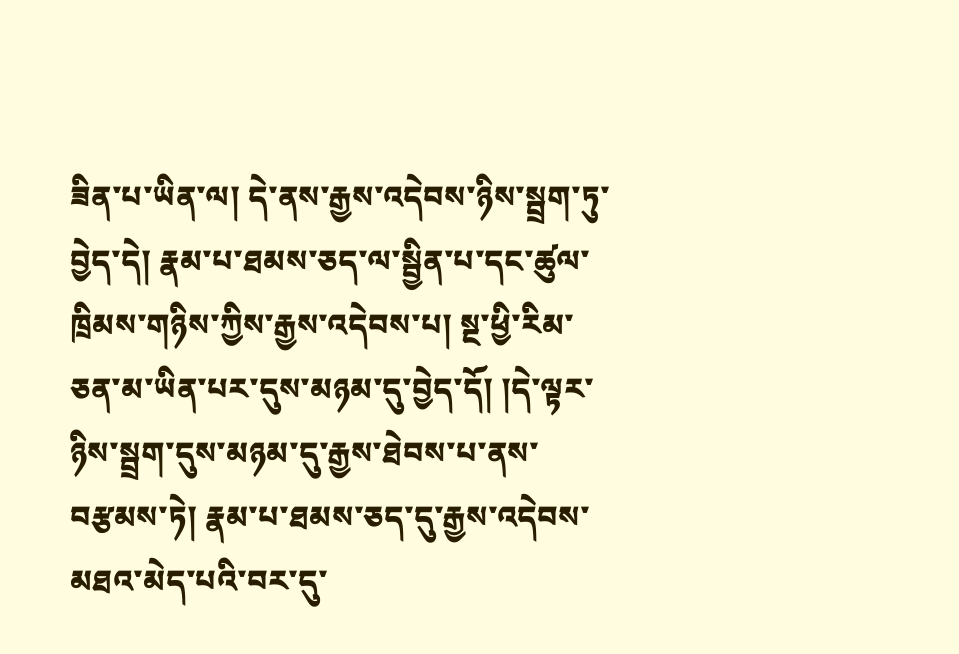ཟིན་པ་ཡིན་ལ། དེ་ནས་རྒྱས་འདེབས་ཉིས་སྦྲག་ཏུ་བྱེད་དེ། རྣམ་པ་ཐམས་ཅད་ལ་སྦྱིན་པ་དང་ཚུལ་ཁྲིམས་གཉིས་ཀྱིས་རྒྱས་འདེབས་པ། སྔ་ཕྱི་རིམ་ཅན་མ་ཡིན་པར་དུས་མཉམ་དུ་བྱེད་དོ། །དེ་ལྟར་ཉིས་སྦྲག་དུས་མཉམ་དུ་རྒྱས་ཐེབས་པ་ནས་བརྩམས་ཏེ། རྣམ་པ་ཐམས་ཅད་དུ་རྒྱས་འདེབས་མཐའ་མེད་པའི་བར་དུ་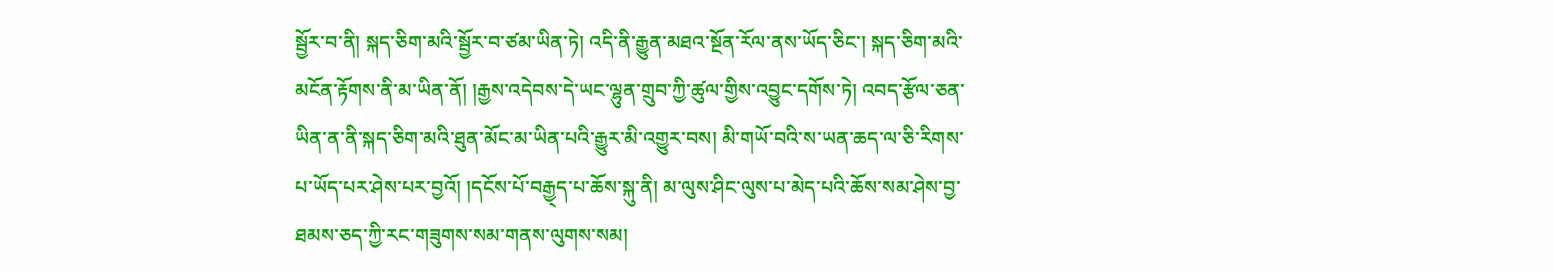སྦྱོར་བ་ནི། སྐད་ཅིག་མའི་སྦྱོར་བ་ཙམ་ཡིན་ཏེ། འདི་ནི་རྒྱུན་མཐའ་སྔོན་རོལ་ནས་ཡོད་ཅིང་། སྐད་ཅིག་མའི་མངོན་རྟོགས་ནི་མ་ཡིན་ནོ། །རྒྱས་འདེབས་དེ་ཡང་ལྷུན་གྲུབ་ཀྱི་ཚུལ་གྱིས་འབྱུང་དགོས་ཏེ། འབད་རྩོལ་ཅན་ཡིན་ན་ནི་སྐད་ཅིག་མའི་ཐུན་མོང་མ་ཡིན་པའི་རྒྱུར་མི་འགྱུར་བས། མི་གཡོ་བའི་ས་ཡན་ཆད་ལ་ཅི་རིགས་པ་ཡོད་པར་ཤེས་པར་བྱའོ། །དངོས་པོ་བརྒྱ྄ད་པ་ཆོས་སྐུ་ནི། མ་ལུས་ཤིང་ལུས་པ་མེད་པའི་ཆོས་སམ་ཤེས་བྱ་ཐམས་ཅད་ཀྱི་རང་གཟུགས་སམ་གནས་ལུགས་སམ།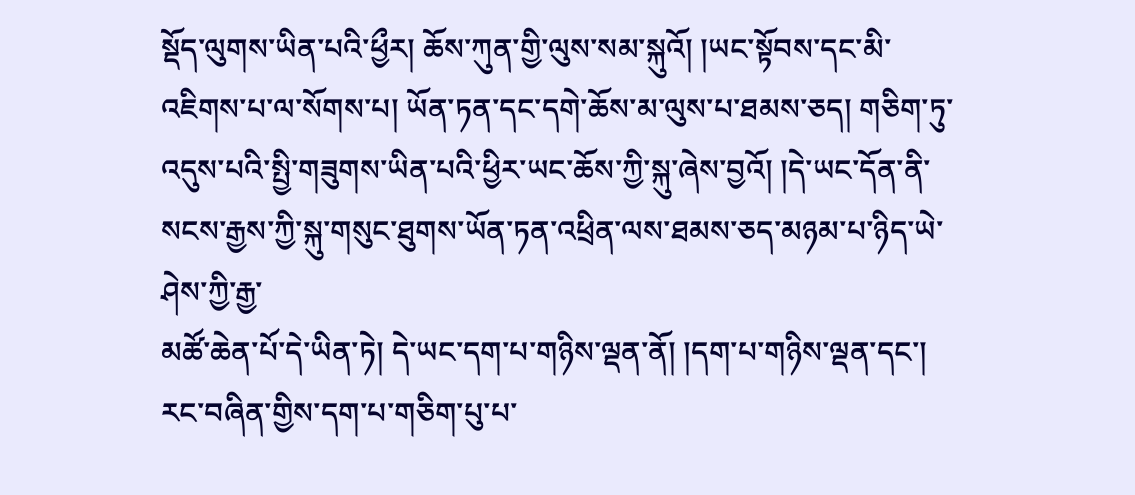སྡོད་ལུགས་ཡིན་པའི་ཕྱྀར། ཆོས་ཀུན་གྱི་ལུས་སམ་སྐུའོ། །ཡང་སྟོབས་དང་མི་འཇིགས་པ་ལ་སོགས་པ། ཡོན་ཏན་དང་དགེ་ཆོས་མ་ལུས་པ་ཐམས་ཅད། གཅིག་ཏུ་འདུས་པའི་སྤྱི་གཟུགས་ཡིན་པའི་ཕྱིར་ཡང་ཆོས་ཀྱི་སྐུ་ཞེས་བྱའོ། །དེ་ཡང་དོན་ནི་སངས་རྒྱས་ཀྱི་སྐུ་གསུང་ཐུགས་ཡོན་ཏན་འཕྲིན་ལས་ཐམས་ཅད་མཉམ་པ་ཉིད་ཡེ་ཤེས་ཀྱི་རྒྱ་
མཚོ་ཆེན་པོ་དེ་ཡིན་ཏེ། དེ་ཡང་དག་པ་གཉིས་ལྡན་ནོ། །དག་པ་གཉིས་ལྡན་དང་། རང་བཞིན་གྱིས་དག་པ་གཅིག་པུ་པ་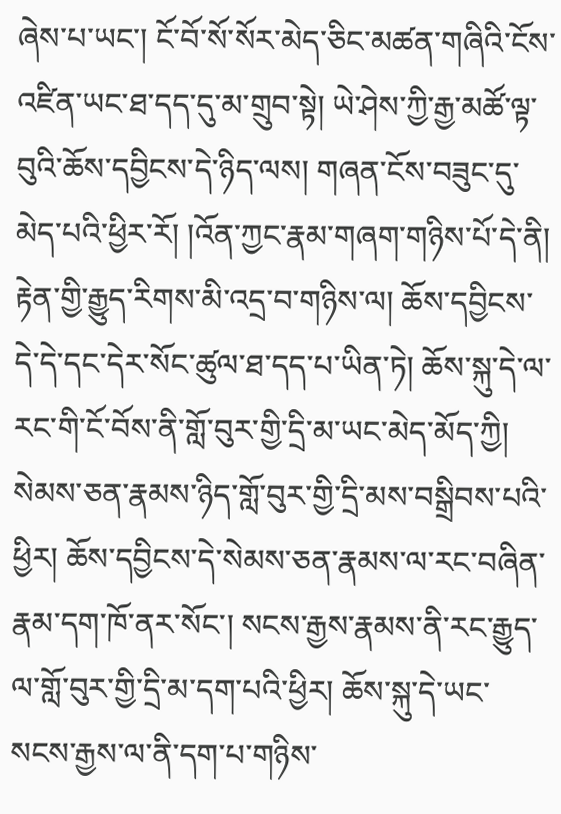ཞེས་པ་ཡང་། ངོ་བོ་སོ་སོར་མེད་ཅིང་མཚན་གཞིའི་ངོས་འཛིན་ཡང་ཐ་དད་དུ་མ་གྲུབ་སྟེ། ཡེ་ཤེས་ཀྱི་རྒྱ་མཚོ་ལྟ་བུའི་ཆོས་དབྱིངས་དེ་ཉིད་ལས། གཞན་ངོས་བཟུང་དུ་མེད་པའི་ཕྱིར་རོ། །འོན་ཀྱང་རྣམ་གཞག་གཉིས་པོ་དེ་ནི། རྟེན་གྱི་རྒྱུད་རིགས་མི་འདྲ་བ་གཉིས་ལ། ཆོས་དབྱིངས་དེ་དེ་དང་དེར་སོང་ཚུལ་ཐ་དད་པ་ཡིན་ཏེ། ཆོས་སྐུ་དེ་ལ་རང་གི་ངོ་བོས་ནི་གློ་བུར་གྱི་དྲི་མ་ཡང་མེད་མོད་ཀྱི། སེམས་ཅན་རྣམས་ཉིད་གློ་བུར་གྱི་དྲི་མས་བསྒྲིབས་པའི་ཕྱིར། ཆོས་དབྱིངས་དེ་སེམས་ཅན་རྣམས་ལ་རང་བཞིན་རྣམ་དག་ཁོ་ནར་སོང་། སངས་རྒྱས་རྣམས་ནི་རང་རྒྱུད་ལ་གློ་བུར་གྱི་དྲི་མ་དག་པའི་ཕྱིར། ཆོས་སྐུ་དེ་ཡང་སངས་རྒྱས་ལ་ནི་དག་པ་གཉིས་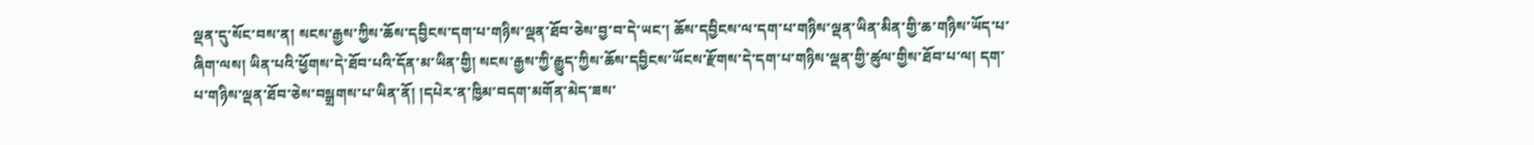ལྡན་དུ་སོང་བས་ན། སངས་རྒྱས་ཀྱིས་ཆོས་དབྱིངས་དག་པ་གཉིས་ལྡན་ཐོབ་ཅེས་བྱ་བ་དེ་ཡང་། ཆོས་དབྱིངས་ལ་དག་པ་གཉིས་ལྡན་ཡིན་མིན་གྱི་ཆ་གཉིས་ཡོད་པ་ཞིག་ལས། ཡིན་པའི་ཕྱོགས་དེ་ཐོབ་པའི་དོན་མ་ཡིན་གྱི། སངས་རྒྱས་ཀྱི་རྒྱུད་ཀྱིས་ཆོས་དབྱིངས་ཡོངས་རྫོགས་དེ་དག་པ་གཉིས་ལྡན་གྱི་ཚུལ་གྱིས་ཐོབ་པ་ལ། དག་པ་གཉིས་ལྡན་ཐོབ་ཅེས་བསྒྲགས་པ་ཡིན་ནོ། །དཔེར་ན་ཁྱིམ་བདག་མགོན་མེད་ཟས་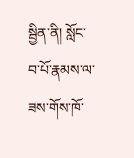སྦྱིན་ནི། སློང་བ་པོ་རྣམས་ལ་ཟས་གོས་ཁོ་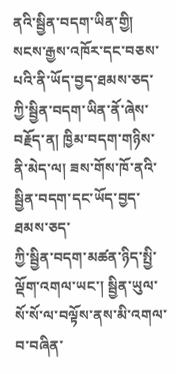ནའི་སྦྱིན་བདག་ཡིན་གྱི། སངས་རྒྱས་འཁོར་དང་བཅས་པའི་ནི་ཡོད་བྱད་ཐམས་ཅད་ཀྱི་སྦྱིན་བདག་ཡིན་ནོ་ཞེས་བརྗོད་ན། ཁྱིམ་བདག་གཉིས་ནི་མེད་ལ། ཟས་གོས་ཁོ་ནའི་སྦྱིན་བདག་དང་ཡོད་བྱད་ཐམས་ཅད་
ཀྱི་སྦྱིན་བདག་མཚན་ཉིད་སྤྱི་ལྡོག་འགལ་ཡང་། སྦྱིན་ཡུལ་སོ་སོ་ལ་བལྟོས་ནས་མི་འགལ་བ་བཞིན་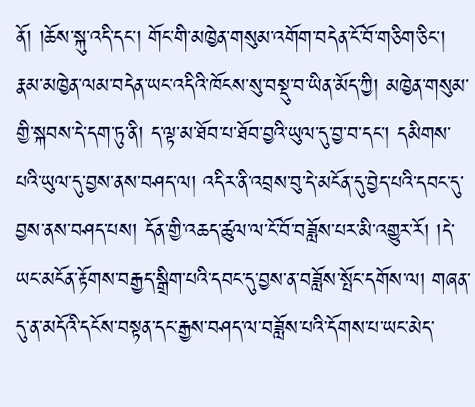ནོ། །ཆོས་སྐུ་འདི་དང་། གོང་གི་མཁྱེན་གསུམ་འགོག་བདེན་ངོ་བོ་གཅིག་ཅིང་། རྣམ་མཁྱེན་ལམ་བདེན་ཡང་འདིའི་ཁོངས་སུ་བསྡུ་བ་ཡིན་མོད་ཀྱི། མཁྱེན་གསུམ་གྱི་སྐབས་དེ་དག་ཏུ་ནི། ད་ལྟ་མ་ཐོབ་པ་ཐོབ་བྱའི་ཡུལ་དུ་བྱ་བ་དང་། དམིགས་པའི་ཡུལ་དུ་བྱས་ནས་བཤད་ལ། འདིར་ནི་འབྲས་བུ་དེ་མངོན་དུ་བྱེད་པའི་དབང་དུ་བྱས་ནས་བཤད་པས། དོན་གྱི་འཆད་ཚུལ་ལ་ངོ་བོ་བཟློས་པར་མི་འགྱུར་རོ། །དེ་ཡང་མངོན་རྟོགས་བརྒྱད་སྒྲིག་པའི་དབང་དུ་བྱས་ན་བཟློས་སྤོང་དགོས་ལ། གཞན་དུ་ན་མདོའི་དངོས་བསྟན་དང་རྒྱས་བཤད་ལ་བཟློས་པའི་དོགས་པ་ཡང་མེད་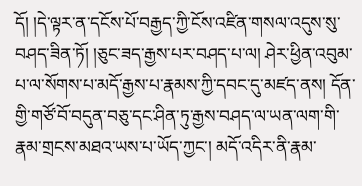དོ། །དེ་ལྟར་ན་དངོས་པོ་བརྒྱད་ཀྱི་ངོས་འཛིན་གསལ་འདུས་སུ་བཤད་ཟིན་ཏོ། །ཅུང་ཟད་རྒྱས་པར་བཤད་པ་ལ། ཤེར་ཕྱིན་འབུམ་པ་ལ་སོགས་པ་མདོ་རྒྱས་པ་རྣམས་ཀྱི་དབང་དུ་མཛད་ནས། དོན་གྱི་གཙོ་བོ་བདུན་བཅུ་དང་ཤིན་ཏུ་རྒྱས་བཤད་ལ་ཡན་ལག་གི་རྣམ་གྲངས་མཐའ་ཡས་པ་ཡོད་ཀྱང་། མདོ་འདིར་ནི་རྣམ་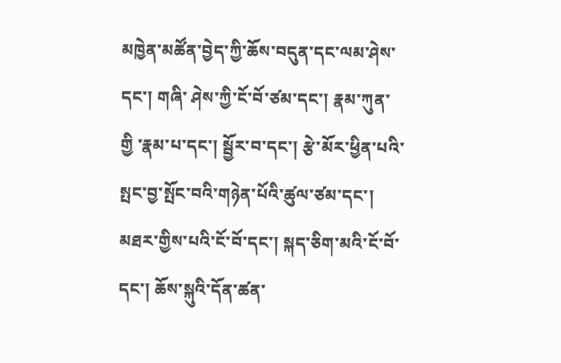མཁྱེན་མཚོན་བྱེད་ཀྱི་ཆོས་བདུན་དང་ལམ་ཤེས་དང་། གཞི་ ཤེས་ཀྱི་ངོ་བོ་ཙམ་དང་། རྣམ་ཀུན་གྱི ་རྣམ་པ་དང་། སྦྱོར་བ་དང་། རྩེ་མོར་ཕྱིན་པའི་སྤང་བྱ་སྤོང་བའི་གཉེན་པོའི་ཚུལ་ཙམ་དང་། མཐར་གྱིས་པའི་ངོ་བོ་དང་། སྐད་ཅིག་མའི་ངོ་བོ་དང་། ཆོས་སྐུའི་དོན་ཚན་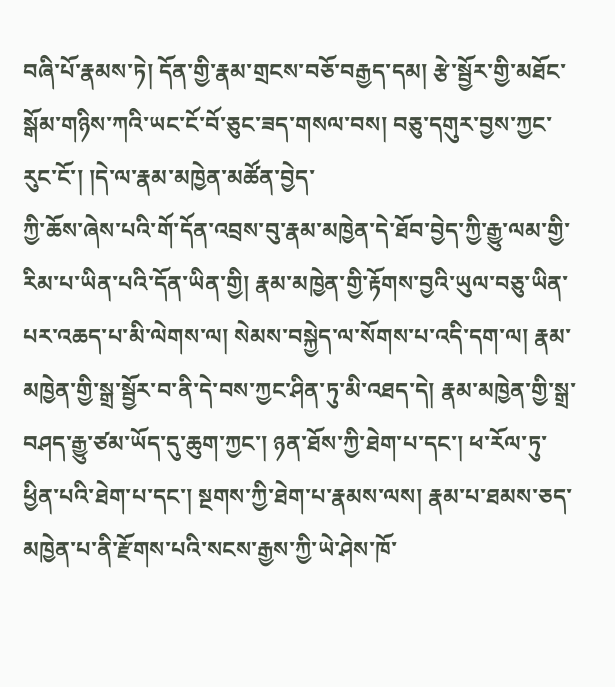བཞི་པོ་རྣམས་ཏེ། དོན་གྱི་རྣམ་གྲངས་བཅོ་བརྒྱད་དམ། རྩེ་སྦྱོར་གྱི་མཐོང་སྒོམ་གཉིས་ཀའི་ཡང་ངོ་བོ་ཅུང་ཟད་གསལ་བས། བཅུ་དགུར་བྱས་ཀྱང་རུང་ངོ་། །དེ་ལ་རྣམ་མཁྱེན་མཚོན་བྱེད་
ཀྱི་ཆོས་ཞེས་པའི་གོ་དོན་འབྲས་བུ་རྣམ་མཁྱེན་དེ་ཐོབ་བྱེད་ཀྱི་རྒྱུ་ལམ་གྱི་རིམ་པ་ཡིན་པའི་དོན་ཡིན་གྱི། རྣམ་མཁྱེན་གྱི་རྟོགས་བྱའི་ཡུལ་བཅུ་ཡིན་པར་འཆད་པ་མི་ལེགས་ལ། སེམས་བསྐྱེད་ལ་སོགས་པ་འདི་དག་ལ། རྣམ་མཁྱེན་གྱི་སྒྲ་སྦྱོར་བ་ནི་དེ་བས་ཀྱང་ཤིན་ཏུ་མི་འཐད་དེ། རྣམ་མཁྱེན་གྱི་སྒྲ་བཤད་རྒྱུ་ཙམ་ཡོད་དུ་ཆུག་ཀྱང་། ཉན་ཐོས་ཀྱི་ཐེག་པ་དང་། ཕ་རོལ་ཏུ་ཕྱིན་པའི་ཐེག་པ་དང་། སྔགས་ཀྱི་ཐེག་པ་རྣམས་ལས། རྣམ་པ་ཐམས་ཅད་མཁྱེན་པ་ནི་རྫོགས་པའི་སངས་རྒྱས་ཀྱི་ཡེ་ཤེས་ཁོ་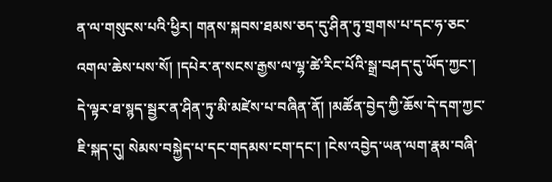ན་ལ་གསུངས་པའི་ཕྱིར། གནས་སྐབས་ཐམས་ཅད་དུ་ཤིན་ཏུ་གྲགས་པ་དང་ཧ་ཅང་འགལ་ཆེས་པས་སོ། །དཔེར་ན་སངས་རྒྱས་ལ་ལྷ་ཚེ་རིང་པོའི་སྒྲ་བཤད་དུ་ཡོད་ཀྱང་། དེ་ལྟར་ཐ་སྙད་སྦྱར་ན་ཤིན་ཏུ་མི་མཛེས་པ་བཞིན་ནོ། །མཚོན་བྱེད་ཀྱི་ཆོས་དེ་དག་ཀྱང་ཇི་སྐད་དུ། སེམས་བསྐྱེད་པ་དང་གདམས་ངག་དང་། །ངེས་འབྱེད་ཡན་ལག་རྣམ་བཞི་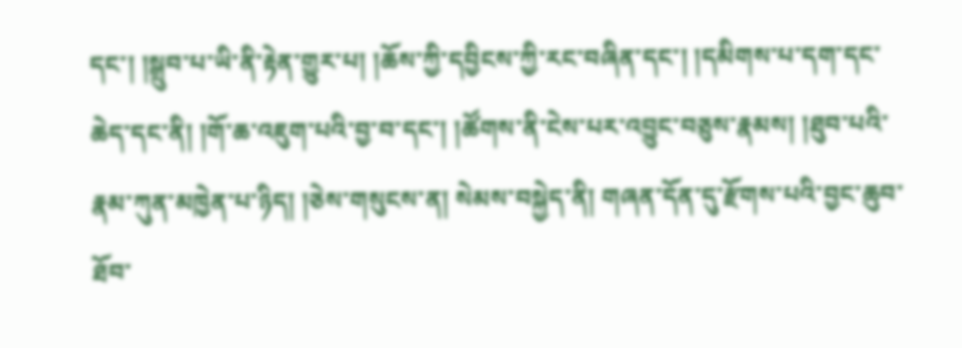དང་། །སྒྲུབ་པ་ཡི་ནི་རྟེན་གྱུར་པ། །ཆོས་ཀྱི་དབྱིངས་ཀྱི་རང་བཞིན་དང་། །དམིགས་པ་དག་དང་ཆེད་དང་ནི། །གོ་ཆ་འཇུག་པའི་བྱ་བ་དང་། །ཚོགས་ནི་ངེས་པར་འབྱུང་བཅུས་རྣམས། །ཐུབ་པའི་རྣམ་ཀུན་མཁྱེན་པ་ཉིད། །ཅེས་གསུངས་ན། སེམས་བསྐྱེད་ནི། གཞན་དོན་དུ་རྫོགས་པའི་བྱང་ཆུབ་ཐོབ་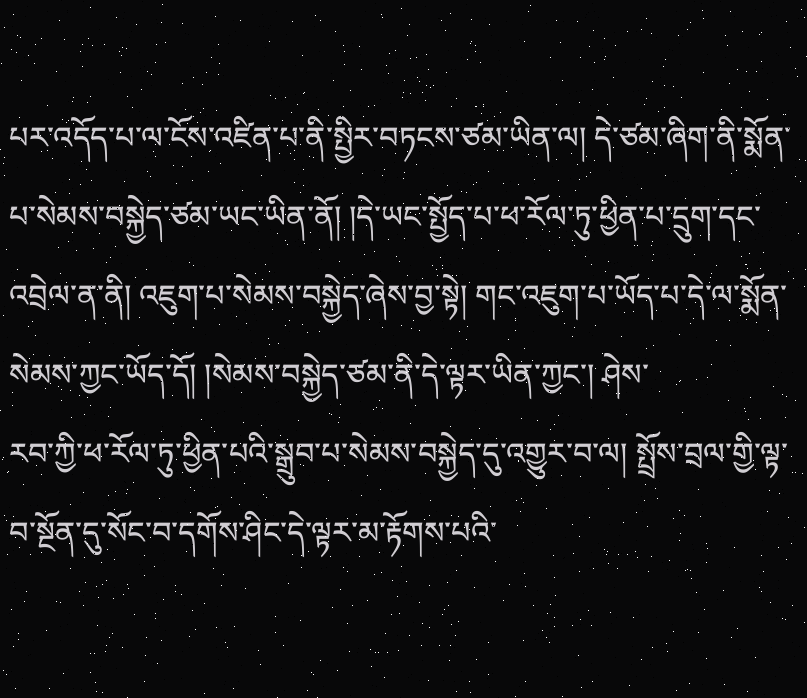པར་འདོད་པ་ལ་ངོས་འཛིན་པ་ནི་སྤྱིར་བཏངས་ཙམ་ཡིན་ལ། དེ་ཙམ་ཞིག་ནི་སྨོན་པ་སེམས་བསྐྱེད་ཙམ་ཡང་ཡིན་ནོ། །དེ་ཡང་སྤྱོད་པ་ཕ་རོལ་ཏུ་ཕྱིན་པ་དྲུག་དང་འབྲེལ་ན་ནི། འཇུག་པ་སེམས་བསྐྱེད་ཞེས་བྱ་སྟེ། གང་འཇུག་པ་ཡོད་པ་དེ་ལ་སྨོན་སེམས་ཀྱང་ཡོད་དོ། །སེམས་བསྐྱེད་ཙམ་ནི་དེ་ལྟར་ཡིན་ཀྱང་། ཤེས་
རབ་ཀྱི་ཕ་རོལ་ཏུ་ཕྱིན་པའི་སྒྲུབ་པ་སེམས་བསྐྱེད་དུ་འགྱུར་བ་ལ། སྤྲོས་བྲལ་གྱི་ལྟ་བ་སྔོན་དུ་སོང་བ་དགོས་ཤིང་དེ་ལྟར་མ་རྟོགས་པའི་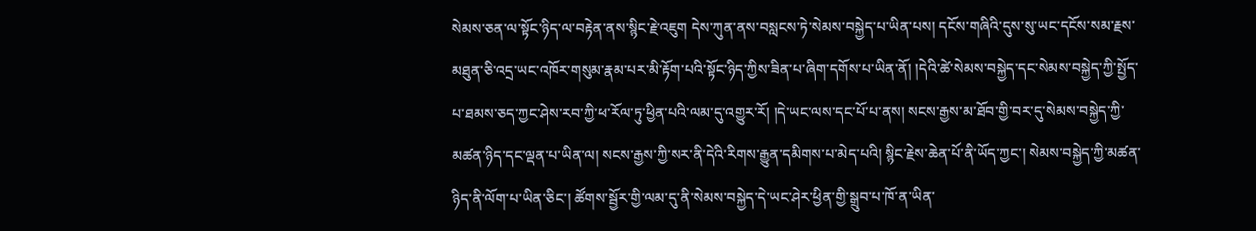སེམས་ཅན་ལ་སྟོང་ཉིད་ལ་བརྟེན་ནས་སྙིང་རྗེ་འཇུག དེས་ཀུན་ནས་བསླངས་ཏེ་སེམས་བསྐྱེད་པ་ཡིན་པས། དངོས་གཞིའི་དུས་སུ་ཡང་དངོས་སམ་རྗས་མཐུན་ཅི་འདྲ་ཡང་འཁོར་གསུམ་རྣམ་པར་མི་རྟོག་པའི་སྟོང་ཉིད་ཀྱིས་ཟིན་པ་ཞིག་དགོས་པ་ཡིན་ནོ། །དེའི་ཚེ་སེམས་བསྐྱེད་དང་སེམས་བསྐྱེད་ཀྱི་སྤྱོད་པ་ཐམས་ཅད་ཀྱང་ཤེས་རབ་ཀྱི་ཕ་རོལ་ཏུ་ཕྱིན་པའི་ལམ་དུ་འགྱུར་རོ། །དེ་ཡང་ལས་དང་པོ་པ་ནས། སངས་རྒྱས་མ་ཐོབ་གྱི་བར་དུ་སེམས་བསྐྱེད་ཀྱི་མཚན་ཉིད་དང་ལྡན་པ་ཡིན་ལ། སངས་རྒྱས་ཀྱི་སར་ནི་དེའི་རིགས་རྒྱུན་དམིགས་པ་མེད་པའི། སྙིང་རྗེས་ཆེན་པོ་ནི་ཡོད་ཀྱང་། སེམས་བསྐྱེད་ཀྱི་མཚན་ཉིད་ནི་ལོག་པ་ཡིན་ཅིང་། ཚོགས་སྦྱོར་གྱི་ལམ་དུ་ནི་སེམས་བསྐྱེད་དེ་ཡང་ཤེར་ཕྱིན་གྱི་སྒྲུབ་པ་ཁོ་ན་ཡིན་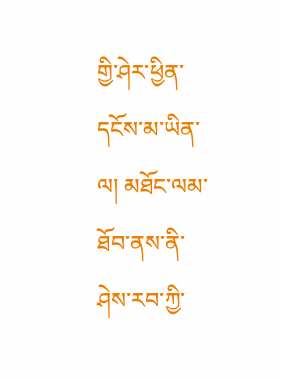གྱི་ཤེར་ཕྱིན་དངོས་མ་ཡིན་ལ། མཐོང་ལམ་ཐོབ་ནས་ནི་ཤེས་རབ་ཀྱི་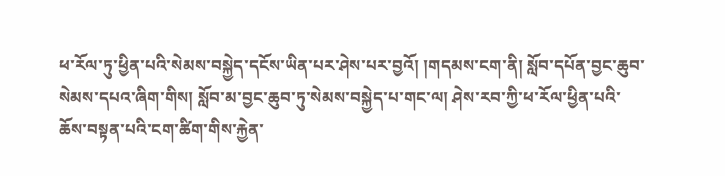ཕ་རོལ་ཏུ་ཕྱིན་པའི་སེམས་བསྐྱེད་དངོས་ཡིན་པར་ཤེས་པར་བྱའོ། །གདམས་ངག་ནི། སློབ་དཔོན་བྱང་ཆུབ་སེམས་དཔའ་ཞིག་གིས། སློབ་མ་བྱང་ཆུབ་ཏུ་སེམས་བསྐྱེད་པ་གང་ལ། ཤེས་རབ་ཀྱི་ཕ་རོལ་ཕྱིན་པའི་ཆོས་བསྟན་པའི་ངག་ཚིག་གིས་རྐྱེན་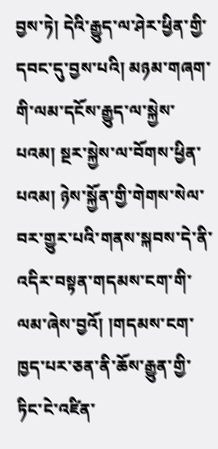བྱས་ཏེ། དེའི་རྒྱུད་ལ་ཤེར་ཕྱིན་གྱི་དབང་དུ་བྱས་པའི། མཉམ་གཞག་གི་ལམ་དངོས་རྒྱུད་ལ་སྐྱེས་པའམ། སྔར་སྐྱེས་ལ་བོགས་ཕྱིན་པའམ། ཉེས་སྐྱོན་གྱི་གེགས་སེལ་བར་གྱུར་པའི་གནས་སྐབས་དེ་ནི་འདིར་བསྟན་གདམས་ངག་གི་ལམ་ཞེས་བྱའོ། །གདམས་ངག་ཁྱད་པར་ཅན་ནི་ཆོས་རྒྱུན་གྱི་ཏིང་ངེ་འཛིན་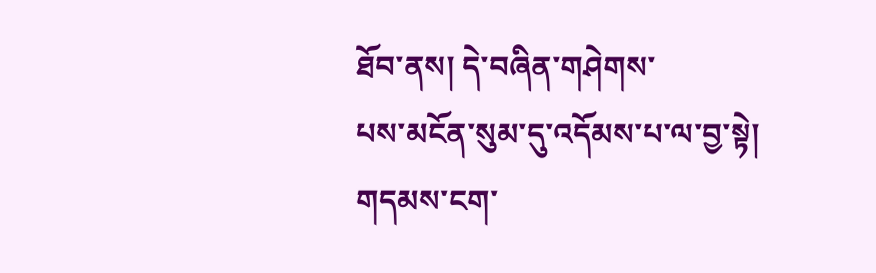ཐོབ་ནས། དེ་བཞིན་གཤེགས་
པས་མངོན་སུམ་དུ་འདོམས་པ་ལ་བྱ་སྟེ། གདམས་ངག་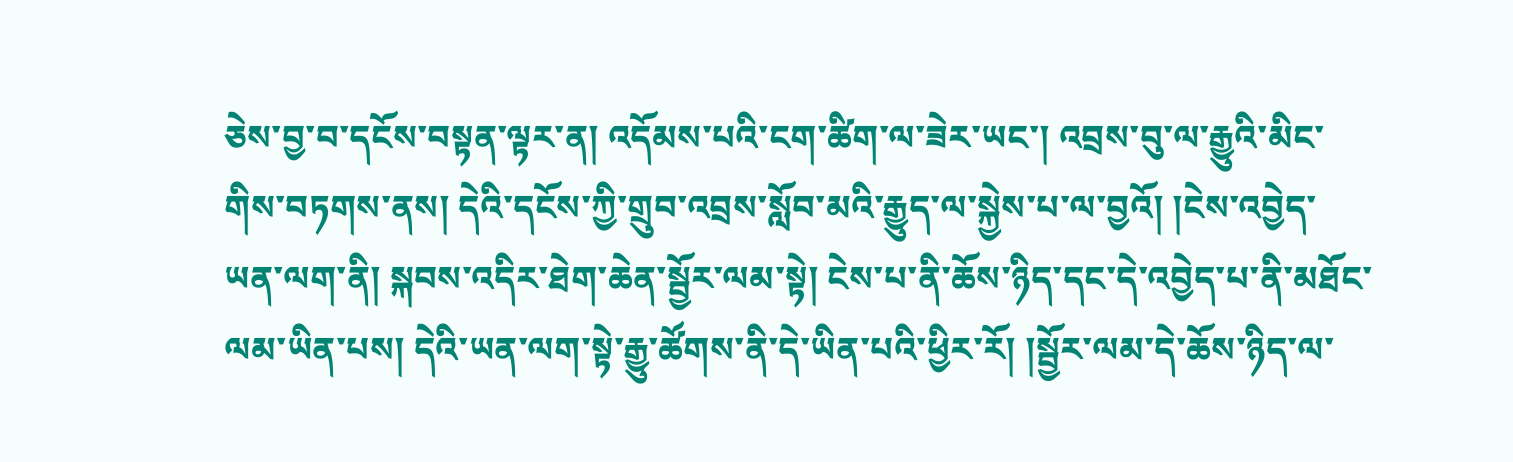ཅེས་བྱ་བ་དངོས་བསྟན་ལྟར་ན། འདོམས་པའི་ངག་ཚིག་ལ་ཟེར་ཡང་། འབྲས་བུ་ལ་རྒྱུའི་མིང་གིས་བཏགས་ནས། དེའི་དངོས་ཀྱི་གྲུབ་འབྲས་སློབ་མའི་རྒྱུད་ལ་སྐྱེས་པ་ལ་བྱའོ། །ངེས་འབྱེད་ཡན་ལག་ནི། སྐབས་འདིར་ཐེག་ཆེན་སྦྱོར་ལམ་སྟེ། ངེས་པ་ནི་ཆོས་ཉིད་དང་དེ་འབྱེད་པ་ནི་མཐོང་ལམ་ཡིན་པས། དེའི་ཡན་ལག་སྟེ་རྒྱུ་ཚོགས་ནི་དེ་ཡིན་པའི་ཕྱིར་རོ། །སྦྱོར་ལམ་དེ་ཆོས་ཉིད་ལ་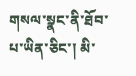གསལ་སྣང་ནི་ཐོབ་པ་ཡིན་ཅིང་། མི་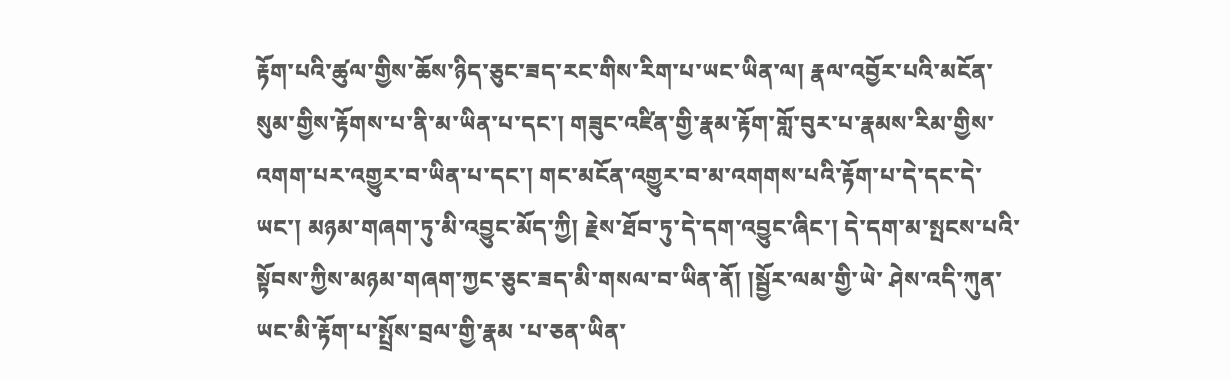རྟོག་པའི་ཚུལ་གྱིས་ཆོས་ཉིད་ཅུང་ཟད་རང་གིས་རིག་པ་ཡང་ཡིན་ལ། རྣལ་འབྱོར་པའི་མངོན་སུམ་གྱིས་རྟོགས་པ་ནི་མ་ཡིན་པ་དང་། གཟུང་འཛིན་གྱི་རྣམ་རྟོག་གློ་བུར་པ་རྣམས་རིམ་གྱིས་འགག་པར་འགྱུར་བ་ཡིན་པ་དང་། གང་མངོན་འགྱུར་བ་མ་འགགས་པའི་རྟོག་པ་དེ་དང་དེ་ཡང་། མཉམ་གཞག་ཏུ་མི་འབྱུང་མོད་ཀྱི། རྗེས་ཐོབ་ཏུ་དེ་དག་འབྱུང་ཞིང་། དེ་དག་མ་སྤངས་པའི་སྟོབས་ཀྱིས་མཉམ་གཞག་ཀྱང་ཅུང་ཟད་མི་གསལ་བ་ཡིན་ནོ། །སྦྱོར་ལམ་གྱི་ཡེ་ ཤེས་འདི་ཀུན་ཡང་མི་རྟོག་པ་སྤྲོས་བྲལ་གྱི་རྣམ ་པ་ཅན་ཡིན་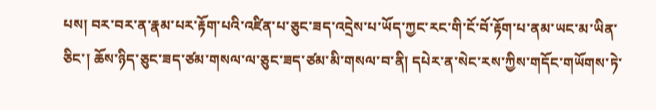པས། བར་བར་ན་རྣམ་པར་རྟོག་པའི་འཛིན་པ་ཅུང་ཟད་འདྲེས་པ་ཡོད་ཀྱང་རང་གི་ངོ་བོ་རྟོག་པ་ནམ་ཡང་མ་ཡིན་ཅིང་། ཆོས་ཉིད་ཅུང་ཟད་ཙམ་གསལ་ལ་ཅུང་ཟད་ཙམ་མི་གསལ་བ་ནི། དཔེར་ན་སེང་རས་ཀྱིས་གདོང་གཡོགས་ཏེ་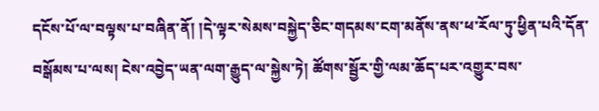དངོས་པོ་ལ་བལྟས་པ་བཞིན་ནོ། །དེ་ལྟར་སེམས་བསྐྱེད་ཅིང་གདམས་ངག་མནོས་ནས་ཕ་རོལ་ཏུ་ཕྱིན་པའི་དོན་བསྒོམས་པ་ལས། ངེས་འབྱེད་ཡན་ལག་རྒྱུད་ལ་སྐྱེས་ཏེ། ཚོགས་སྦྱོར་གྱི་ལམ་ཆོད་པར་འགྱུར་བས་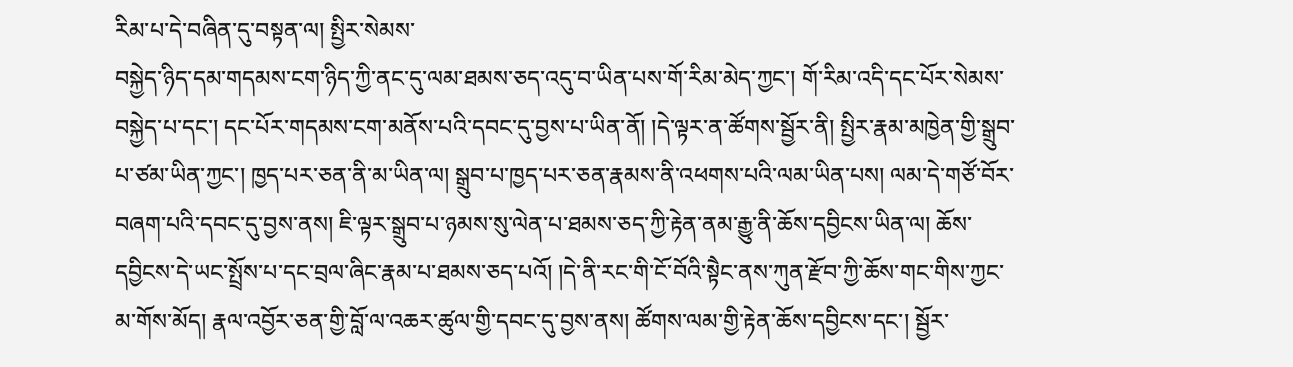རིམ་པ་དེ་བཞིན་དུ་བསྟན་ལ། སྤྱིར་སེམས་
བསྐྱེད་ཉིད་དམ་གདམས་ངག་ཉིད་ཀྱི་ནང་དུ་ལམ་ཐམས་ཅད་འདུ་བ་ཡིན་པས་གོ་རིམ་མེད་ཀྱང་། གོ་རིམ་འདི་དང་པོར་སེམས་བསྐྱེད་པ་དང་། དང་པོར་གདམས་ངག་མནོས་པའི་དབང་དུ་བྱས་པ་ཡིན་ནོ། །དེ་ལྟར་ན་ཚོགས་སྦྱོར་ནི། སྤྱིར་རྣམ་མཁྱེན་གྱི་སྒྲུབ་པ་ཙམ་ཡིན་ཀྱང་། ཁྱད་པར་ཅན་ནི་མ་ཡིན་ལ། སྒྲུབ་པ་ཁྱད་པར་ཅན་རྣམས་ནི་འཕགས་པའི་ལམ་ཡིན་པས། ལམ་དེ་གཙོ་བོར་བཞག་པའི་དབང་དུ་བྱས་ནས། ཇི་ལྟར་སྒྲུབ་པ་ཉམས་སུ་ལེན་པ་ཐམས་ཅད་ཀྱི་རྟེན་ནམ་རྒྱུ་ནི་ཆོས་དབྱིངས་ཡིན་ལ། ཆོས་དབྱིངས་དེ་ཡང་སྤྲོས་པ་དང་བྲལ་ཞིང་རྣམ་པ་ཐམས་ཅད་པའོ། །དེ་ནི་རང་གི་ངོ་བོའི་སྟཻང་ནས་ཀུན་རྫོབ་ཀྱི་ཆོས་གང་གིས་ཀྱང་མ་གོས་མོད། རྣལ་འབྱོར་ཅན་གྱི་བློ་ལ་འཆར་ཚུལ་གྱི་དབང་དུ་བྱས་ནས། ཚོགས་ལམ་གྱི་རྟེན་ཆོས་དབྱིངས་དང་། སྦྱོར་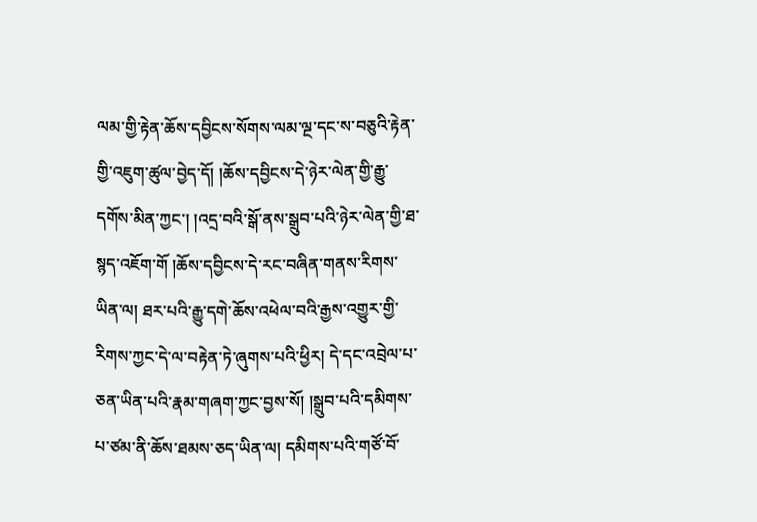ལམ་གྱི་རྟེན་ཆོས་དབྱིངས་སོགས་ལམ་ལྔ་དང་ས་བཅུའི་རྟེན་གྱི་འཇུག་ཚུལ་བྱེད་དོ། །ཆོས་དབྱིངས་དེ་ཉེར་ལེན་གྱི་རྒྱུ་དགོས་མིན་ཀྱང་། །འདྲ་བའི་སྒོ་ནས་སྒྲུབ་པའི་ཉེར་ལེན་གྱི་ཐ་སྙད་འཇོག་གོ །ཆོས་དབྱིངས་དེ་རང་བཞིན་གནས་རིགས་ཡིན་ལ། ཐར་པའི་རྒྱུ་དགེ་ཆོས་འཕེལ་བའི་རྒྱས་འགྱུར་གྱི་རིགས་ཀྱང་དེ་ལ་བརྟེན་ཏེ་ཞུགས་པའི་ཕྱིར། དེ་དང་འབྲེལ་པ་ཅན་ཡིན་པའི་རྣམ་གཞག་ཀྱང་བྱས་སོ། །སྒྲུབ་པའི་དམིགས་པ་ཙམ་ནི་ཆོས་ཐམས་ཅད་ཡིན་ལ། དམིགས་པའི་གཙོ་བོ་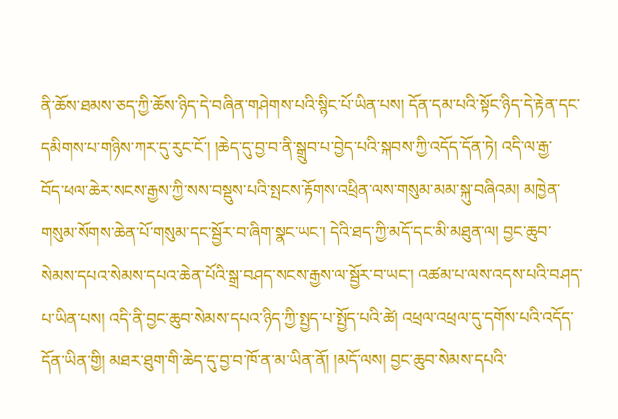ནི་ཆོས་ཐམས་ཅད་ཀྱི་ཆོས་ཉིད་དེ་བཞིན་གཤེགས་པའི་སྙིང་པོ་ཡིན་པས། དོན་དམ་པའི་སྟོང་ཉིད་དེ་རྟེན་དང་དམིགས་པ་གཉིས་ཀར་དུ་རུང་ངོ་། །ཆེད་དུ་བྱ་བ་ནི་སྒྲུབ་པ་བྱེད་པའི་སྐབས་ཀྱི་འདོད་དོན་ཏེ། འདི་ལ་རྒྱ་
བོད་ཕལ་ཆེར་སངས་རྒྱས་ཀྱི་སས་བསྡུས་པའི་སྤངས་རྟོགས་འཕྲིན་ལས་གསུམ་མམ་སྐུ་བཞིའམ། མཁྱེན་གསུམ་སོགས་ཆེན་པོ་གསུམ་དང་སྦྱོར་བ་ཞིག་སྣང་ཡང་། དེའི་ཐད་ཀྱི་མདོ་དང་མི་མཐུན་ལ། བྱང་ཆུབ་སེམས་དཔའ་སེམས་དཔའ་ཆེན་པོའི་སྒྲ་བཤད་སངས་རྒྱས་ལ་སྦྱོར་བ་ཡང་། འཚམ་པ་ལས་འདས་པའི་བཤད་པ་ཡིན་པས། འདི་ནི་བྱང་ཆུབ་སེམས་དཔའ་ཉིད་ཀྱི་སྤྱད་པ་སྤྱོད་པའི་ཚེ། འཕྲལ་འཕྲལ་དུ་དགོས་པའི་འདོད་དོན་ཡིན་གྱི། མཐར་ཐུག་གི་ཆེད་དུ་བྱ་བ་ཁོ་ན་མ་ཡིན་ནོ། །མདོ་ལས། བྱང་ཆུབ་སེམས་དཔའི་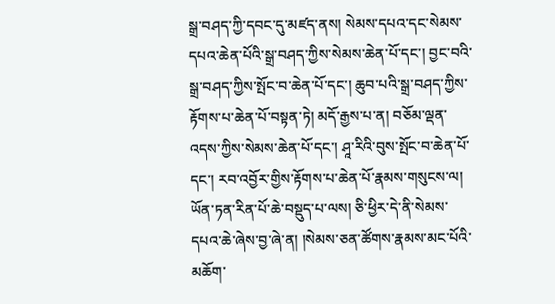སྒྲ་བཤད་ཀྱི་དབང་དུ་མཛད་ནས། སེམས་དཔའ་དང་སེམས་དཔའ་ཆེན་པོའི་སྒྲ་བཤད་ཀྱིས་སེམས་ཆེན་པོ་དང་། བྱང་བའི་སྒྲ་བཤད་ཀྱིས་སྤོང་བ་ཆེན་པོ་དང་། ཆུབ་པའི་སྒྲ་བཤད་ཀྱིས་རྟོགས་པ་ཆེན་པོ་བསྟན་ཏེ། མདོ་རྒྱས་པ་ན། བཅོམ་ལྡན་འདས་ཀྱིས་སེམས་ཆེན་པོ་དང་། ཤཱ་རིའི་བུས་སྤོང་བ་ཆེན་པོ་དང་། རབ་འབྱོར་གྱིས་རྟོགས་པ་ཆེན་པོ་རྣམས་གསུངས་ལ། ཡོན་ཏན་རིན་པོ་ཆེ་བསྡུད་པ་ལས། ཅི་ཕྱིར་དེ་ནི་སེམས་དཔའ་ཆེ་ཞེས་བྱ་ཞེ་ན། །སེམས་ཅན་ཚོགས་རྣམས་མང་པོའི་མཆོག་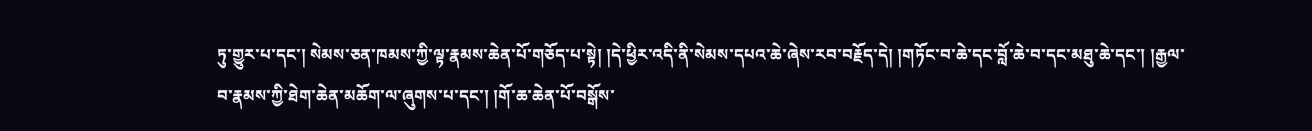ཏུ་གྱུར་པ་དང་། སེམས་ཅན་ཁམས་ཀྱི་ལྟ་རྣམས་ཆེན་པོ་གཅོད་པ་སྟེ། །དེ་ཕྱིར་འདི་ནི་སེམས་དཔའ་ཆེ་ཞེས་རབ་བརྗོད་དེ། །གཏོང་བ་ཆེ་དང་བློ་ཆེ་བ་དང་མཐུ་ཆེ་དང་། །རྒྱལ་བ་རྣམས་ཀྱི་ཐེག་ཆེན་མཆོག་ལ་ཞུགས་པ་དང་། །གོ་ཆ་ཆེན་པོ་བསྒོས་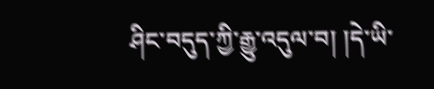ཤིང་བདུད་ཀྱི་རྒྱུ་འདུལ་བ། །དེ་ཡི་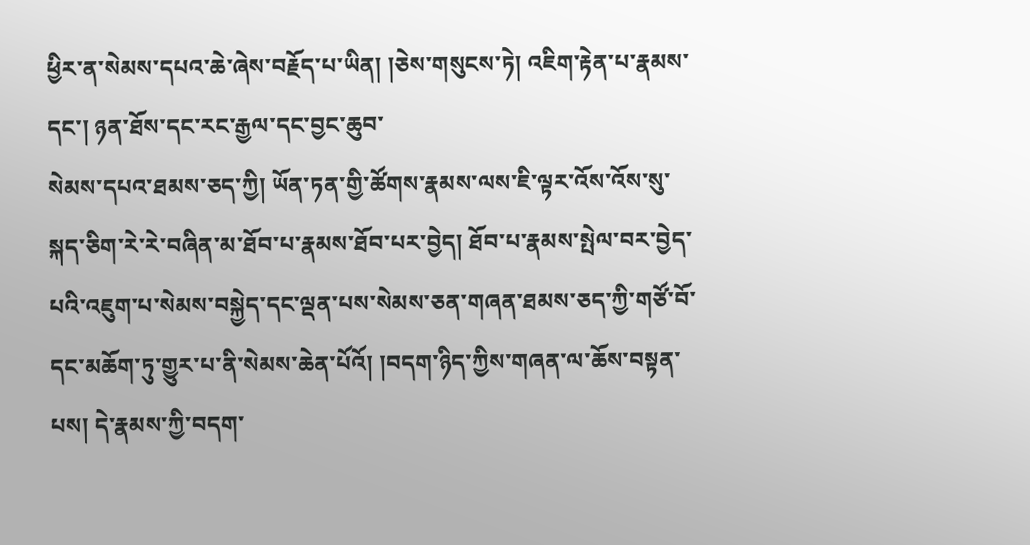ཕྱིར་ན་སེམས་དཔའ་ཆེ་ཞེས་བརྗོད་པ་ཡིན། །ཅེས་གསུངས་ཏེ། འཇིག་རྟེན་པ་རྣམས་དང་། ཉན་ཐོས་དང་རང་རྒྱལ་དང་བྱང་ཆུབ་
སེམས་དཔའ་ཐམས་ཅད་ཀྱི། ཡོན་ཏན་གྱི་ཚོགས་རྣམས་ལས་ཇི་ལྟར་འོས་འོས་སུ་སྐད་ཅིག་རེ་རེ་བཞིན་མ་ཐོབ་པ་རྣམས་ཐོབ་པར་བྱེད། ཐོབ་པ་རྣམས་སྤེལ་བར་བྱེད་པའི་འཇུག་པ་སེམས་བསྐྱེད་དང་ལྡན་པས་སེམས་ཅན་གཞན་ཐམས་ཅད་ཀྱི་གཙོ་བོ་དང་མཆོག་ཏུ་གྱུར་པ་ནི་སེམས་ཆེན་པོའོ། །བདག་ཉིད་ཀྱིས་གཞན་ལ་ཆོས་བསྟན་པས། དེ་རྣམས་ཀྱི་བདག་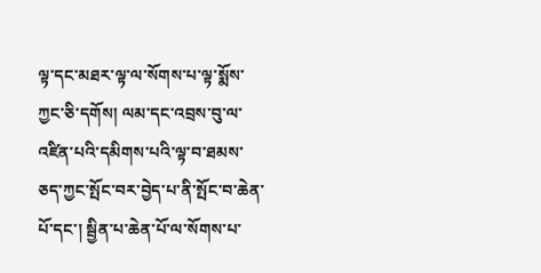ལྟ་དང་མཐར་ལྟ་ལ་སོགས་པ་ལྟ་སྨོས་ཀྱང་ཅི་དགོས། ལམ་དང་འབྲས་བུ་ལ་འཛིན་པའི་དམིགས་པའི་ལྟ་བ་ཐམས་ཅད་ཀྱང་སྤོང་བར་བྱེད་པ་ནི་སྤོང་བ་ཆེན་པོ་དང་། སྦྱིན་པ་ཆེན་པོ་ལ་སོགས་པ་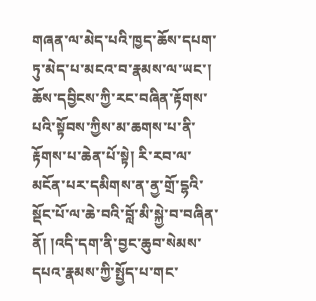གཞན་ལ་མེད་པའི་ཁྱད་ཆོས་དཔག་ཏུ་མེད་པ་མངའ་བ་རྣམས་ལ་ཡང་། ཆོས་དབྱིངས་ཀྱི་རང་བཞིན་རྟོགས་པའི་སྟོབས་ཀྱིས་མ་ཆགས་པ་ནི་རྟོགས་པ་ཆེན་པོ་སྟེ། རི་རབ་ལ་མངོན་པར་དམིགས་ན་ནྱ་གྲོ་དྷའི་སྡོང་པོ་ལ་ཆེ་བའི་བློ་མི་སྐྱེ་བ་བཞིན་ནོ། །འདི་དག་ནི་བྱང་ཆུབ་སེམས་དཔའ་རྣམས་ཀྱི་སྤྱོད་པ་གང་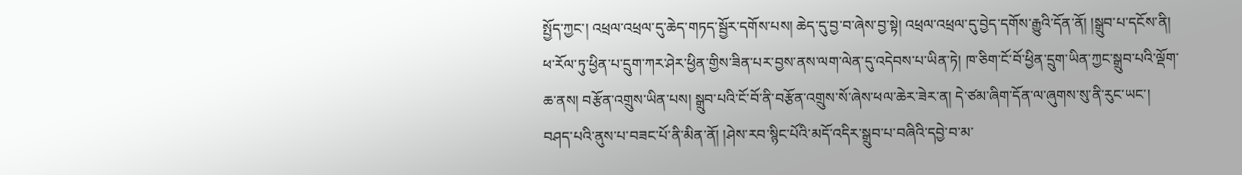སྤྱོད་ཀྱང་། འཕྲལ་འཕྲལ་དུ་ཆེད་གཏད་སྦྱོར་དགོས་པས། ཆེད་དུ་བྱ་བ་ཞེས་བྱ་སྟེ། འཕྲལ་འཕྲལ་དུ་བྱེད་དགོས་རྒྱུའི་དོན་ནོ། །སྒྲུབ་པ་དངོས་ནི། ཕ་རོལ་ཏུ་ཕྱིན་པ་དྲུག་ཀར་ཤེར་ཕྱིན་གྱིས་ཟིན་པར་བྱས་ནས་ལག་ལེན་དུ་འདེབས་པ་ཡིན་ཏེ། ཁ་ཅིག་ངོ་བོ་ཕྱིན་དྲུག་ཡིན་ཀྱང་སྒྲུབ་པའི་ལྡོག་ཆ་ནས། བརྩོན་འགྲུས་ཡིན་པས། སྒྲུབ་པའི་ངོ་བོ་ནི་བརྩོན་འགྲུས་སོ་ཞེས་ཕལ་ཆེར་ཟེར་ན། དེ་ཙམ་ཞིག་དོན་ལ་ཞུགས་སུ་ནི་རུང་ཡང་། བཤད་པའི་ནུས་པ་བཟང་པོ་ནི་མིན་ནོ། །ཤེས་རབ་སྙིང་པོའི་མདོ་འདིར་སྒྲུབ་པ་བཞིའི་དབྱེ་བ་མ་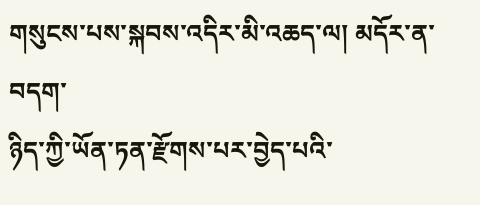གསུངས་པས་སྐབས་འདིར་མི་འཆད་ལ། མདོར་ན་བདག་
ཉིད་ཀྱི་ཡོན་ཏན་རྫོགས་པར་བྱེད་པའི་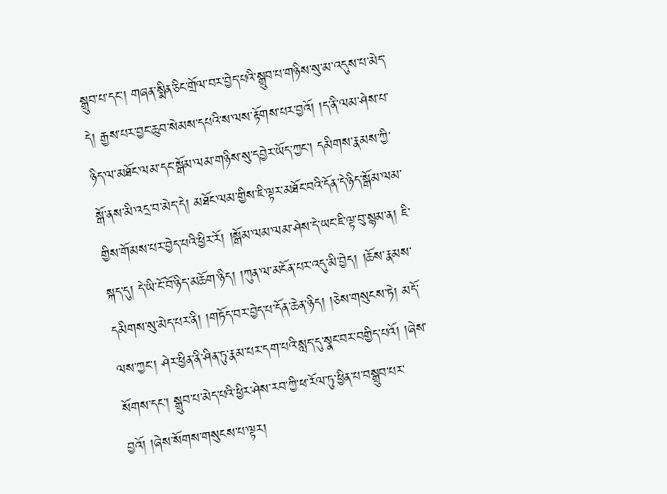སྒྲུབ་པ་དང་། གཞན་སྨིན་ཅིང་གྲོལ་བར་བྱེད་པའི་སྒྲུབ་པ་གཉིས་སུ་མ་འདུས་པ་མེད་དེ། རྒྱས་པར་བྱང་ཆུབ་སེམས་དཔའི་ས་ལས་རྟོགས་པར་བྱའོ། །ད་ནི་ལམ་ཤེས་པ་ཉིད་ལ་མཐོང་ལམ་དང་སྒོམ་ལམ་གཉིས་སུ་དབྱེར་ཡོད་ཀྱང་། དམིགས་རྣམས་ཀྱི་སྒོ་ནས་མི་འདྲ་བ་མེད་དེ། མཐོང་ལམ་གྱིས་ཇི་ལྟར་མཐོང་བའི་དོན་དེ་ཉིད་སྒོམ་ལམ་གྱིས་གོམས་པར་བྱེད་པའི་ཕྱིར་རོ། །སྒོམ་ལམ་ལམ་ཤེས་དེ་ཡང་ཇི་ལྟ་བུ་སྙམ་ན། ཇི་སྐད་དུ། དེ་ཡི་ངོ་བོ་ཉིད་མཆོག་ཉིད། །ཀུན་ལ་མངོན་པར་འདུ་མི་བྱེད། །ཆོས་རྣམས་དམིགས་སུ་མེད་པར་ནི། །གཏོད་བར་བྱེད་པ་དོན་ཆེན་ཉིད། །ཅེས་གསུངས་ཏེ། མདོ་ལས་ཀྱང་། ཤེར་ཕྱིན་ནི་ཤིན་ཏུ་རྣམ་པར་དག་པའི་སླད་དུ་སྣང་བར་བགྱིད་པའོ། །ཞེས་སོགས་དང་། སྒྲུབ་པ་མེད་པའི་ཕྱིར་ཤེས་རབ་ཀྱི་ཕ་རོལ་ཏུ་ཕྱིན་པ་བསྒྲུབ་པར་བྱའོ། །ཞེས་སོགས་གསུངས་པ་ལྟར།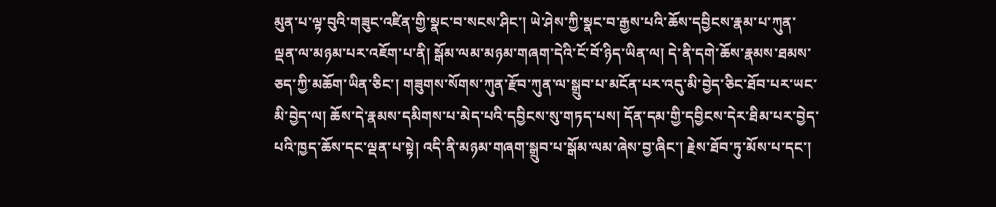མུན་པ་ལྟ་བུའི་གཟུང་འཛིན་གྱི་སྣང་བ་སངས་ཤིང་། ཡེ་ཤེས་ཀྱི་སྣང་བ་རྒྱས་པའི་ཆོས་དབྱིངས་རྣམ་པ་ཀུན་ལྡན་ལ་མཉམ་པར་འཇོག་པ་ནི། སྒོམ་ལམ་མཉམ་གཞག་དེའི་ངོ་བོ་ཉིད་ཡིན་ལ། དེ་ནི་དགེ་ཆོས་རྣམས་ཐམས་ཅད་ཀྱི་མཆོག་ཡིན་ཅིང་། གཟུགས་སོགས་ཀུན་རྫོབ་ཀུན་ལ་སྒྲུབ་པ་མངོན་པར་འདུ་མི་བྱེད་ཅིང་ཐོབ་པར་ཡང་མི་བྱེད་ལ། ཆོས་དེ་རྣམས་དམིགས་པ་མེད་པའི་དབྱིངས་སུ་གཏད་པས། དོན་དམ་གྱི་དབྱིངས་དེར་ཐིམ་པར་བྱེད་པའི་ཁྱད་ཆོས་དང་ལྡན་པ་སྟེ། འདི་ནི་མཉམ་གཞག་སྒྲུབ་པ་སྒོམ་ལམ་ཞེས་བྱ་ཞིང་། རྗེས་ཐོབ་ཏུ་མོས་པ་དང་།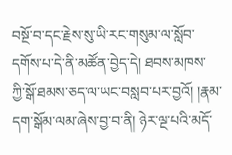བསྔོ་བ་དང་རྗེས་སུ་ཡི་རང་གསུམ་ལ་སློབ་དགོས་པ་དེ་ནི་མཚོན་བྱེད་དེ། ཐབས་མཁས་
ཀྱི་སྒོ་ཐམས་ཅད་ལ་ཡང་བསླབ་པར་བྱའོ། །རྣམ་དག་སྒོམ་ལམ་ཞེས་བྱ་བ་ནི། ཉེར་ལྔ་པའི་མདོ་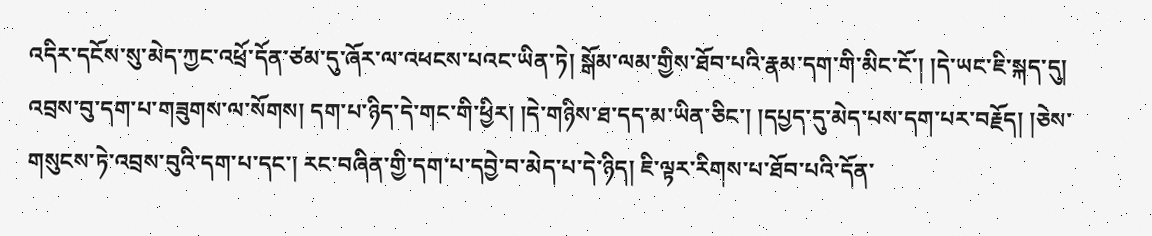འདིར་དངོས་སུ་མེད་ཀྱང་འཕྲོ་དོན་ཙམ་དུ་ཞོར་ལ་འཕངས་པའང་ཡིན་ཏེ། སྒོམ་ལམ་གྱིས་ཐོབ་པའི་རྣམ་དག་གི་མིང་ངོ་། །དེ་ཡང་ཇི་སྐད་དུ། འབྲས་བུ་དག་པ་གཟུགས་ལ་སོགས། དག་པ་ཉིད་དེ་གང་གི་ཕྱིར། །དེ་གཉིས་ཐ་དད་མ་ཡིན་ཅིང་། །དཔྱད་དུ་མེད་པས་དག་པར་བརྗོད། །ཅེས་གསུངས་ཏེ་འབྲས་བུའི་དག་པ་དང་། རང་བཞིན་གྱི་དག་པ་དབྱེ་བ་མེད་པ་དེ་ཉིད། ཇི་ལྟར་རིགས་པ་ཐོབ་པའི་དོན་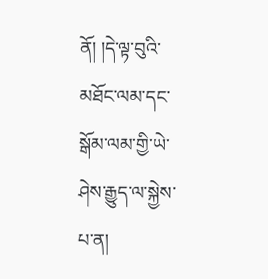ནོ། །དེ་ལྟ་བུའི་མཐོང་ལམ་དང་སྒོམ་ལམ་གྱི་ཡེ་ཤེས་རྒྱུད་ལ་སྐྱེས་པ་ན།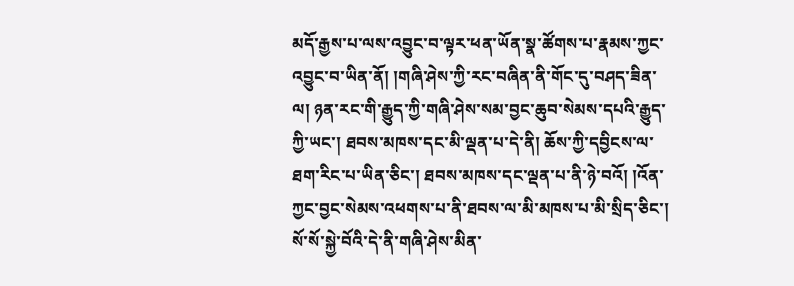མདོ་རྒྱས་པ་ལས་འབྱུང་བ་ལྟར་ཕན་ཡོན་སྣ་ཚོགས་པ་རྣམས་ཀྱང་འབྱུང་བ་ཡིན་ནོ། །གཞི་ཤེས་ཀྱི་རང་བཞིན་ནི་གོང་དུ་བཤད་ཟིན་ལ། ཉན་རང་གི་རྒྱུད་ཀྱི་གཞི་ཤེས་སམ་བྱང་ཆུབ་སེམས་དཔའི་རྒྱུད་ཀྱི་ཡང་། ཐབས་མཁས་དང་མི་ལྡན་པ་དེ་ནི། ཆོས་ཀྱི་དབྱིངས་ལ་ཐག་རིང་པ་ཡིན་ཅིང་། ཐབས་མཁས་དང་ལྡན་པ་ནི་ཉེ་བའོ། །འོན་ཀྱང་བྱང་སེམས་འཕགས་པ་ནི་ཐབས་ལ་མི་མཁས་པ་མི་སྲིད་ཅིང་། སོ་སོ་སྐྱེ་བོའི་དེ་ནི་གཞི་ཤེས་མིན་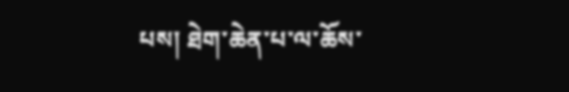པས། ཐེག་ཆེན་པ་ལ་ཆོས་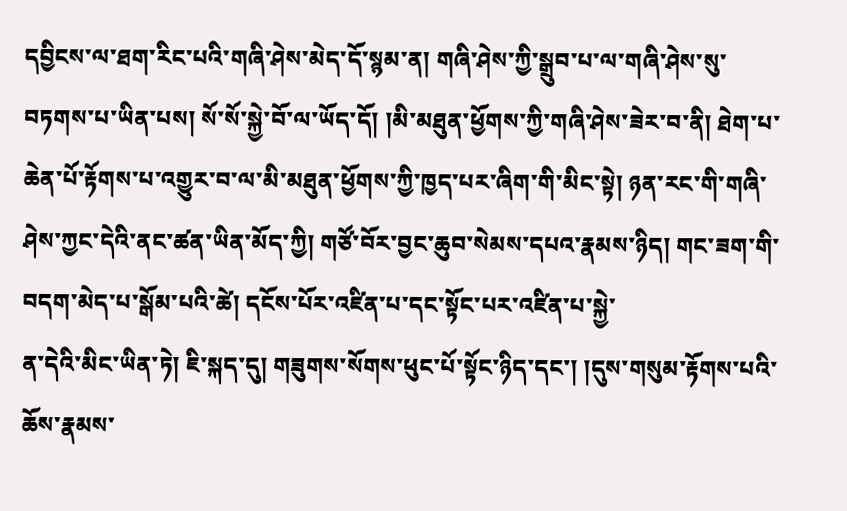དབྱིངས་ལ་ཐག་རིང་པའི་གཞི་ཤེས་མེད་དོ་སྙམ་ན། གཞི་ཤེས་ཀྱི་སྒྲུབ་པ་ལ་གཞི་ཤེས་སུ་བཏགས་པ་ཡིན་པས། སོ་སོ་སྐྱེ་བོ་ལ་ཡོད་དོ། །མི་མཐུན་ཕྱོགས་ཀྱི་གཞི་ཤེས་ཟེར་བ་ནི། ཐེག་པ་ཆེན་པོ་རྟོགས་པ་འགྱུར་བ་ལ་མི་མཐུན་ཕྱོགས་ཀྱི་ཁྱད་པར་ཞིག་གི་མིང་སྟེ། ཉན་རང་གི་གཞི་ཤེས་ཀྱང་དེའི་ནང་ཚན་ཡིན་མོད་ཀྱི། གཙོ་བོར་བྱང་ཆུབ་སེམས་དཔའ་རྣམས་ཉིད། གང་ཟག་གི་བདག་མེད་པ་སྒོམ་པའི་ཚེ། དངོས་པོར་འཛིན་པ་དང་སྟོང་པར་འཛིན་པ་སྐྱེ་
ན་དེའི་མིང་ཡིན་ཏེ། ཇི་སྐད་དུ། གཟུགས་སོགས་ཕུང་པོ་སྟོང་ཉིད་དང་། །དུས་གསུམ་རྟོགས་པའི་ཆོས་རྣམས་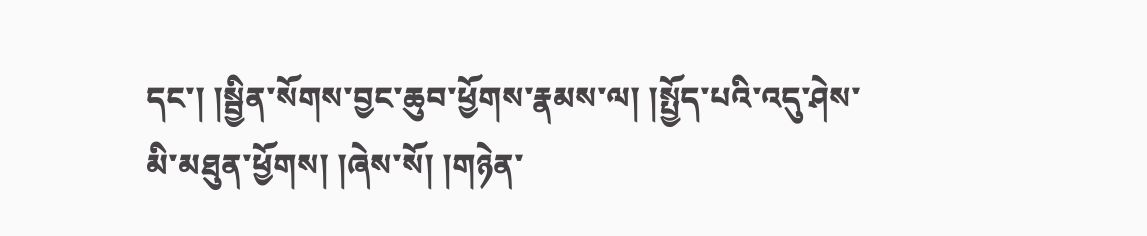དང་། །སྦྱིན་སོགས་བྱང་ཆུབ་ཕྱོགས་རྣམས་ལ། །སྤྱོད་པའི་འདུ་ཤེས་མི་མཐུན་ཕྱོགས། །ཞེས་སོ། །གཉེན་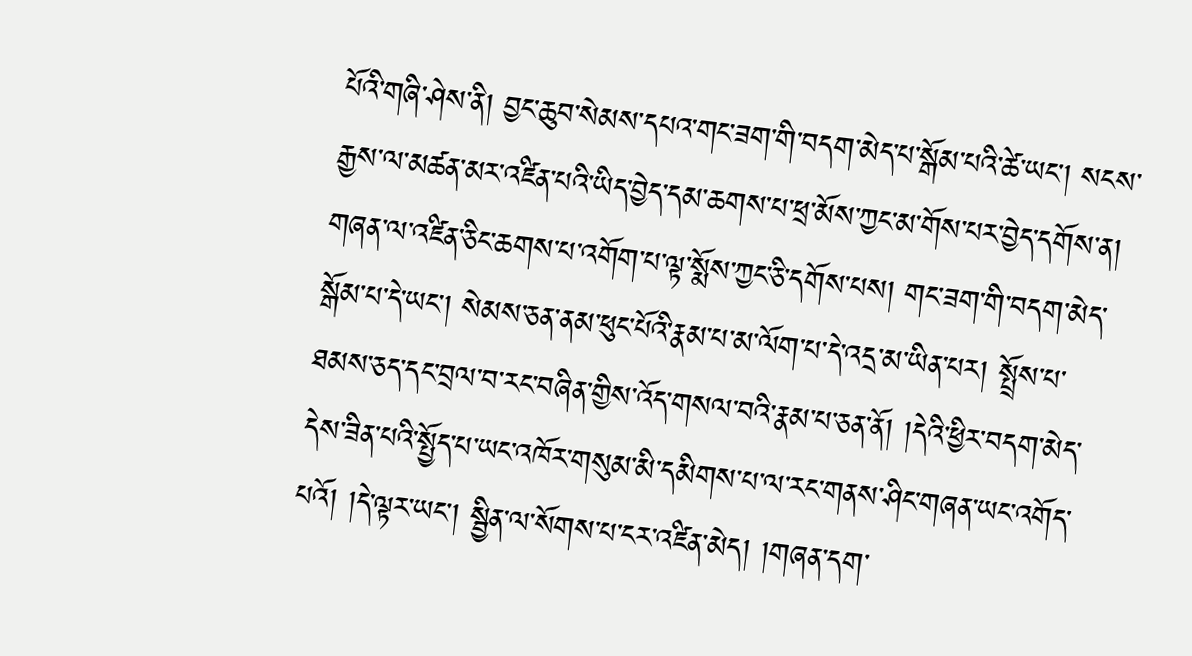པོའི་གཞི་ཤེས་ནི། བྱང་ཆུབ་སེམས་དཔའ་གང་ཟག་གི་བདག་མེད་པ་སྒོམ་པའི་ཚེ་ཡང་། སངས་རྒྱས་ལ་མཚན་མར་འཛིན་པའི་ཡིད་བྱེད་དམ་ཆགས་པ་ཕྲ་མོས་ཀྱང་མ་གོས་པར་བྱེད་དགོས་ན། གཞན་ལ་འཛིན་ཅིང་ཆགས་པ་འགོག་པ་ལྟ་སྨོས་ཀྱང་ཅི་དགོས་པས། གང་ཟག་གི་བདག་མེད་སྒོམ་པ་དེ་ཡང་། སེམས་ཅན་ནམ་ཕུང་པོའི་རྣམ་པ་མ་ལོག་པ་དེ་འདྲ་མ་ཡིན་པར། སྤྲོས་པ་ཐམས་ཅད་དང་བྲལ་བ་རང་བཞིན་གྱིས་འོད་གསལ་བའི་རྣམ་པ་ཅན་ནོ། །དེའི་ཕྱིར་བདག་མེད་དེས་ཟིན་པའི་སྤྱོད་པ་ཡང་འཁོར་གསུམ་མི་དམིགས་པ་ལ་རང་གནས་ཤིང་གཞན་ཡང་འགོད་པའོ། །དེ་ལྟར་ཡང་། སྦྱིན་ལ་སོགས་པ་ངར་འཛིན་མེད། །གཞན་དག་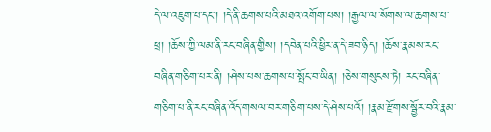དེ་ལ་འཇུག་པ་དང་། །དེ་ནི་ཆགས་པའི་མཐའ་འགོག་པས། །རྒྱལ་ལ་སོགས་ལ་ཆགས་པ་ཕྲ། །ཆོས་ཀྱི་ལམ་ནི་རང་བཞིན་གྱིས། །དབེན་པའི་ཕྱིར་ན་དེ་ཟབ་ཉིད། །ཆོས་རྣམས་རང་བཞིན་གཅིག་པར་ནི། །ཤེས་པས་ཆགས་པ་སྤོང་བ་ཡིན། །ཅེས་གསུངས་ཏེ། རང་བཞིན་གཅིག་པ་ནི་རང་བཞིན་འོད་གསལ་བར་གཅིག་པས་དེ་ཤེས་པའོ། །རྣམ་རྫོགས་སྦྱོར་བའི་རྣམ་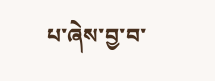པ་ཞེས་བྱ་བ་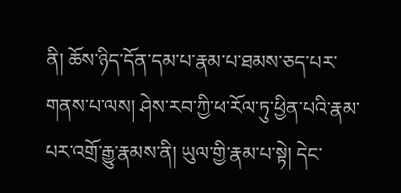ནི། ཆོས་ཉིད་དོན་དམ་པ་རྣམ་པ་ཐམས་ཅད་པར་གནས་པ་ལས། ཤེས་རབ་ཀྱི་ཕ་རོལ་ཏུ་ཕྱིན་པའི་རྣམ་པར་འགྲོ་རྒྱུ་རྣམས་ནི། ཡུལ་གྱི་རྣམ་པ་སྟེ། དེང་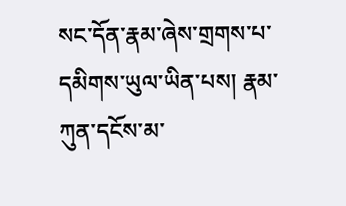སང་དོན་རྣམ་ཞེས་གྲགས་པ་དམིགས་ཡུལ་ཡིན་པས། རྣམ་ཀུན་དངོས་མ་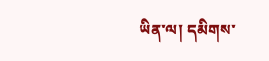ཡིན་ལ། དམིགས་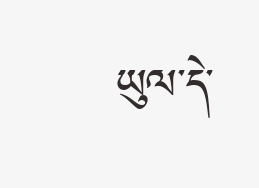ཡུལ་དེ་